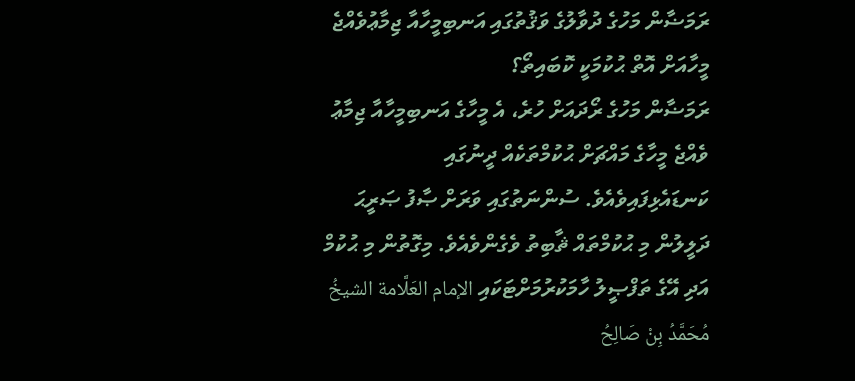ރަމަޟާން މަހުގެ ދުވާލުގެ ވަޤުތުގައި އަނބިމީހާއާ ޖިމާޢުވެއްޖެ މީހާއަށް އޮތް ޙުކުމަކީ ކޮބައިތޯ؟
ރަމަޟާން މަހުގެ ރޯދައަށް ހުރެ، އެ މީހާގެ އަނބިމީހާއާ ޖިމާޢު ވެއްޖެ މީހާގެ މައްޗަށް ޙުކުމްތަކެއް ދީނުގައި ކަނޑައެޅިފައިވެއެވެ. ސުންނަތުގައި ވަރަށް ޞާފު ޞަރީޙަ ދަލީލުން މި ޙުކުމްތައް ޘާބިތު ވެގެންވެއެވެ. މިގޮތުން މި ޙުކުމް އަދި އޭގެ ތަފްޞީލު ހާމަކުރުމަށްޓަކައި الإمام العَلَّامة الشيخُ مُحَمَّدُ بِنْ صَالِحُ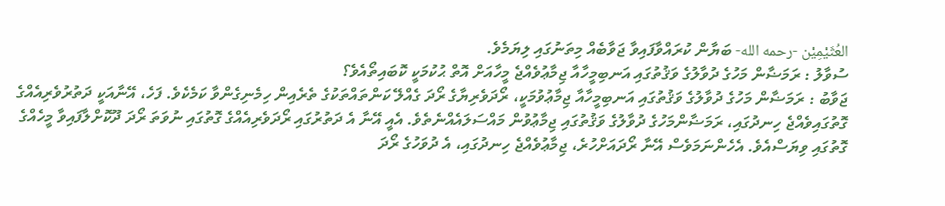العُثَيْمِيْن -رحمه الله- ބަޔާން ކުރައްވާފައިވާ ޖަވާބެއް މިތަނުގައި ލިޔަމެވެ.
ސުވާލު : ރަމަޟާން މަހުގެ ދުވާލުގެ ވަޤުތުގައި އަނބިމީހާއާ ޖިމާޢުވެއްޖެ މީހާއަށް އޮތް ޙުކުމަކީ ކޮބައިތޯއެވެ؟
ޖަވާބު : ރަމަޟާން މަހުގެ ދުވާލުގެ ވަޤުތުގައި އަނބިމީހާއާ ޖިމާޢުވުމަކީ، ރޯދަވެރިޔާގެ ރޯދަ ގެއްލޭ ކަންތައްތަކުގެ ތެރެއިން ހިމެނިގެންވާ ކަމެކެވެ. ފަހެ، އޭނާއަކީ ދަތުރުވެރިއެއްގެ ގޮތުގައިވެއްޖެ ހިނދުގައި، ރަމަޟާންމަހުގެ ދުވާލުގެ ވަޤުތުގައި ޖިމާޢުވުން މައްސަލައެއްނެތެވެ. އެއީ އޭނާ އެ ދަތުރުގައި ރޯދަވެރިއެއްގެ ގޮތުގައި ނުވަތަ ރޯދަ ދޫކޮށްލާފައިވާ މީހެއްގެ ގޮތުގައި ވިޔަސްއެވެ. އެހެންނަމަވެސް އޭނާ ރޯދައަށްހުރެ، ޖިމާޢުވެއްޖެ ހިނދުގައި، އެ ދުވަހުގެ ރޯދަ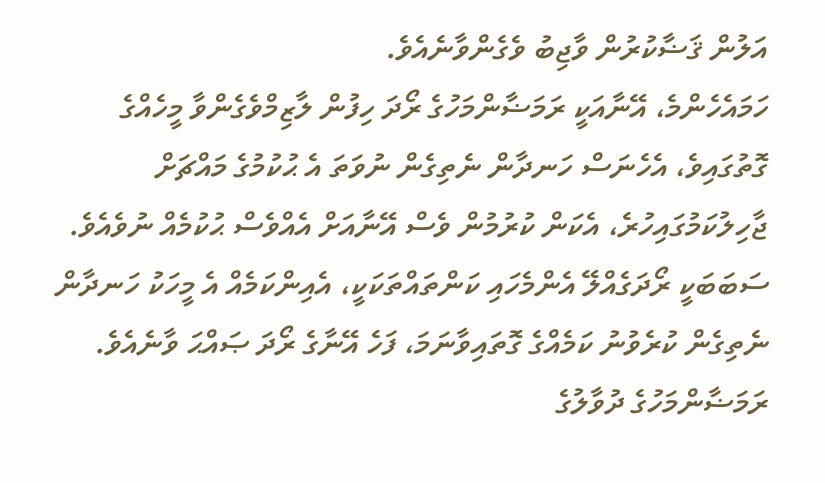އަލުން ޤަޟާކުރުން ވާޖިބު ވެގެންވާނެއެވެ.
ހަމައެހެންމެ، އޭނާއަކީ ރަމަޟާންމަހުގެ ރޯދަ ހިފުން ލާޒިމްވެގެންވާ މީހެއްގެ ގޮތުގައިވެ، އެހެނަސް ހަނދާން ނެތިގެން ނުވަތަ އެ ޙުކުމުގެ މައްޗަށް ޖާހިލުކަމުގައިހުރެ، އެކަން ކުރުމުން ވެސް އޭނާއަށް އެއްވެސް ޙުކުމެއް ނުވެއެވެ. ސަބަބަކީ ރޯދަގެއްލޭ އެންމެހައި ކަންތައްތަކަކީ، އެއިންކަމެއް އެ މީހަކު ހަނދާން ނެތިގެން ކުރެވުނު ކަމެއްގެ ގޮތައިވާނަމަ، ފަހެ އޭނާގެ ރޯދަ ޞައްޙަ ވާނެއެވެ.
ރަމަޟާންމަހުގެ ދުވާލުގެ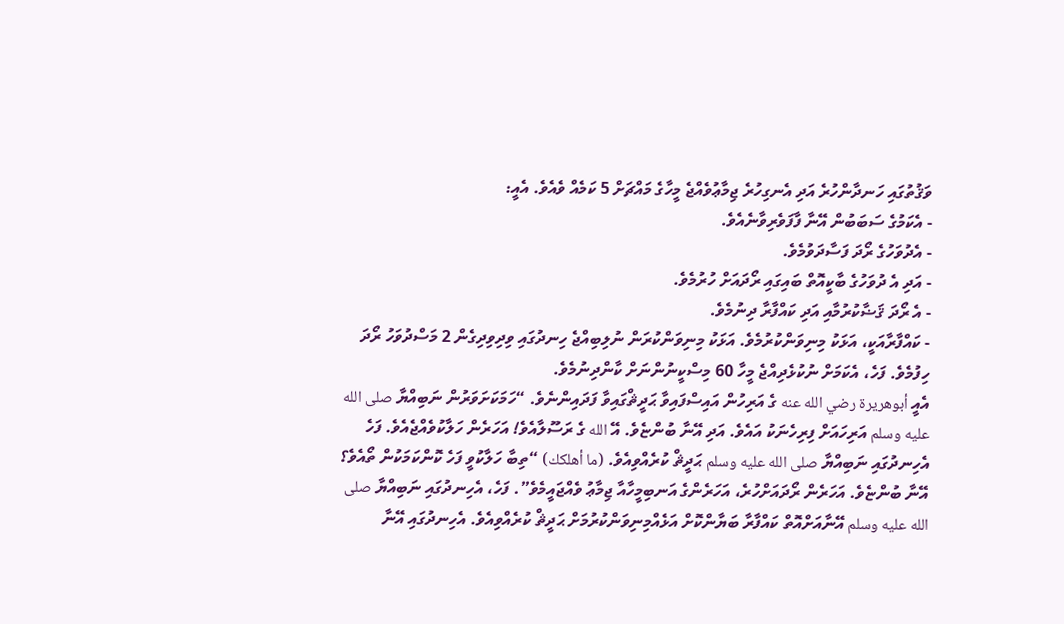ވަޤުތުގައި ހަނދާންހުރެ އަދި އެނގިހުރެ ޖިމާޢުވެއްޖެ މީހާގެ މައްޗަށް 5 ކަމެއް ވެއެވެ. އެއީ:
- އެކަމުގެ ސަބަބުން އޭނާ ފާފަވެރިވާނެއެވެ.
- އެދުވަހުގެ ރޯދަ ފަސާދަވުމެވެ.
- އަދި އެ ދުވަހުގެ ބާކީއޮތް ބައިގައި ރޯދައަށް ހުރުމެވެ.
- އެ ރޯދަ ޤަޟާކުރުމާއި އަދި ކައްފާރާ ދިނުމެވެ.
- ކައްފާރާއަކީ، އަޅަކު މިނިވަންކުރުމެވެ. އަޅަކު މިނިވަންކުރަން ނުލިބިއްޖެ ހިނދުގައި ވިދިވިދިގެން 2 މަސްދުވަހު ރޯދަ ހިފުމެވެ. ފަހެ، އެކަމަށް ނުކުޅެދިއްޖެ މީހާ 60 މިސްކީނުންނަށް ކާންދިނުމެވެ.
އެއީ أبوهريرة رضي الله عنه ގެ އަރިހުން އައިސްފައިވާ ޙަދީޘްގައިވާ ފަދައިންނެވެ. “ހަމަކަށަވަރުން ނަބިއްޔާ صلى الله عليه وسلم އަރިހައަށް ފިރިހެނަކު އައެވެ. އަދި އޭނާ ބުންޏެވެ. އޭ الله ގެ ރަސޫލާއެވެ! އަހަރެން ހަލާކުވެއްޖެއެވެ. ފަހެ އެހިނދުގައި ނަބިއްޔާ صلى الله عليه وسلم ޙަދީޘް ކުރެއްވިއެވެ. (ما أهلكك) “ތިބާ ހަލާކުވީ ފަހެ ކޮންކަމަކުން ތޯއެވެ؟ އޭނާ ބުންޏެވެ. އަހަރެން ރޯދައަށްހުރެ، އަހަރެންގެ އަނބިމީހާއާ ޖިމާޢު ވެއްޖައީމެވެ”. ފަހެ، އެހިނދުގައި ނަބިއްޔާ صلى الله عليه وسلم އޭނާއަށްއޮތް ކައްފާރާ ބަޔާންކޮށް އަޅެއްމިނިވަންކުރުމަށް ޙަދީޘް ކުރެއްވިއެވެ. އެހިނދުގައި އޭނާ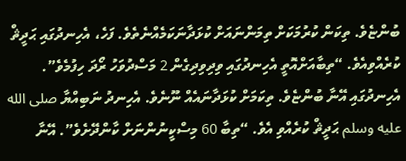ބުންޏެވެ. ތިކަން ކުރުމަކަށް ތިމަންނައަށް ކުޅަދާނަކަމެއްނެތެވެ. ފަހެ، އެހިނދުގައި ޙަދީޘް ކުރެއްވިއެވެ. “ތިބާއަށްއޮތީ އެހިނދުގައި ވިދިވިދިގެން 2 މަސްދުވަހު ރޯދަ ހިފުމެވެ”. އެހިނދުގައި އޭނާ ބުންޏެވެ. ތިކަމަށް ކުޅަދާނައެއް ނޫނެވެ. އެހިނދު ނަބިއްޔާ صلى الله عليه وسلم ޙަދީޘް ކުރެއްވި އެވެ. “ތިބާ 60 މިސްކީނުންނަށް ކާންދޭށެވެ”. އޭނާ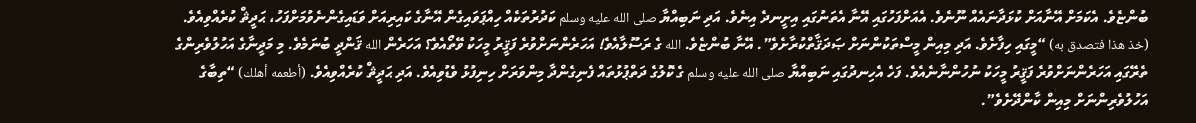ބުންޏެވެ. އެކަމަށް އޭނާއަށް ކުޅަދާނައެއް ނޫނެވެ. އެއަށްފަހުގައި އޭނާ އެތަނުގައި އިށީނދެ އިނެވެ. އަދި ނަބިއްޔާ صلى الله عليه وسلم ކަދުރުތަކެއް ހިއްޕަވައިގެން އޭނާގެ ކައިރިއަށް ވަޑައިގެންނެވުމަށްފަހު، ޙަދީޘް ކުރެއްވިއެވެ. (خذ هذا فتصدق به) “މީގައި ހިފާށެވެ. އަދި މިއިން މީސްތަކުންނަށް ޞަދަޤާތްކުރާށެވެ”. އޭނާ ބުންޏެވެ. الله ގެ ރަސޫލާއެވެ! އަހަރެންނަށްވުރެ ފަޤީރު މީހަކު ވޭތޯއެވެ؟ އަހަރެން الله ޤަންދީ ބުނަމެވެ. މި މަދީނާގެ އަހުލުވެރިންގެ ތެރޭގައި އަހަރެންނަށްވުރެ ފަޤީރު މީހަކު ނުހުންނާނެއެވެ. ފަހެ އެހިނދުގައި ނަބިއްޔާ صلى الله عليه وسلم ގެ ކޮލުގެ ދަތްޕުޅުތައް ފެނިގެންދާ މިންވަރަށް ހިނިފުޅު ވެޑުވިއެވެ. އަދި ޙަދީޘް ކުރެއްވިއެވެ. (أطعمه أهلك) “ތިބާގެ އަހުލުވެރިންނަށް މިއިން ކާންދޭށެވެ”.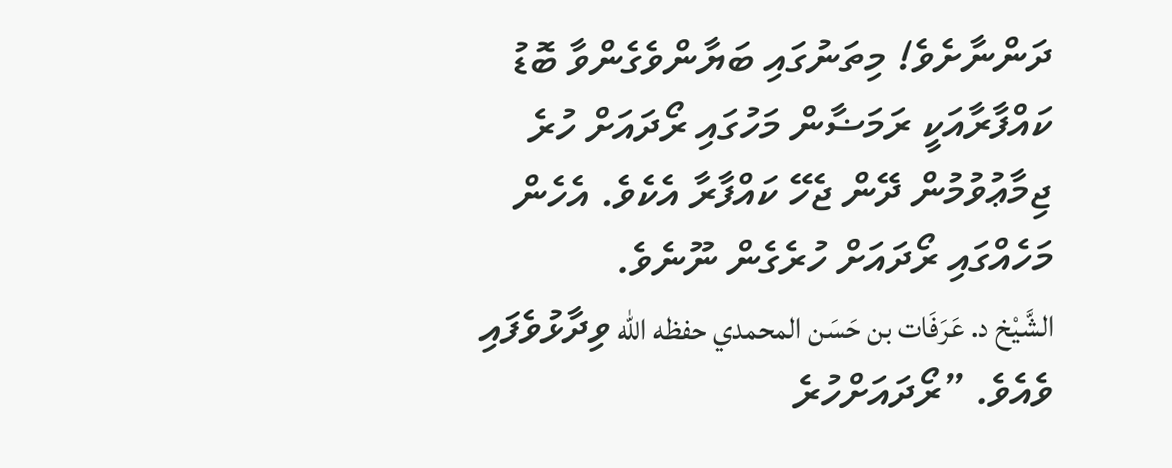ދަންނާށެވެ! މިތަނުގައި ބަޔާންވެގެންވާ ބޮޑު ކައްފާރާއަކީ ރަމަޟާން މަހުގައި ރޯދައަށް ހުރެ ޖިމާޢުވުމުން ދޭން ޖެހޭ ކައްފާރާ އެކެވެ. އެހެން މަހެއްގައި ރޯދައަށް ހުރެގެން ނޫނެވެ.
الشَّيْخ د. عَرَفَات بن حَسَن المحمدي حفظه الله ވިދާޅުވެފައި ވެއެވެ. ”ރޯދައަށްހުރެ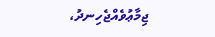ޖިމާޢުވެއްޖެހިނދު،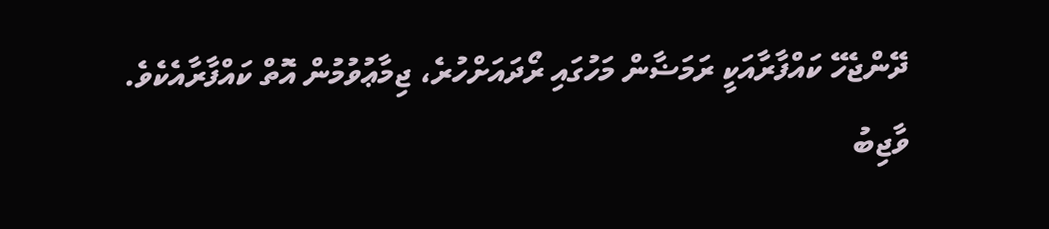ދޭންޖެހޭ ކައްފާރާއަކީ ރަމަޟާން މަހުގައި ރޯދައަށްހުރެ، ޖިމާޢުވުމުން އޮތް ކައްފާރާއެކެވެ.
ވާޖިބު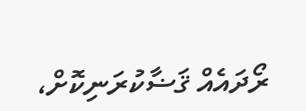ރޯދައެއް ޤަޟާކުރަނިކޮށް،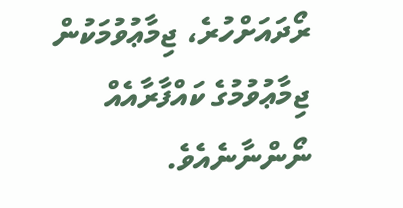ރޯދައަށްހުރެ، ޖިމާޢުވުމަކުން ޖިމާޢުވުމުގެ ކައްފާރާއެއް ނޯންނާނެއެވެ.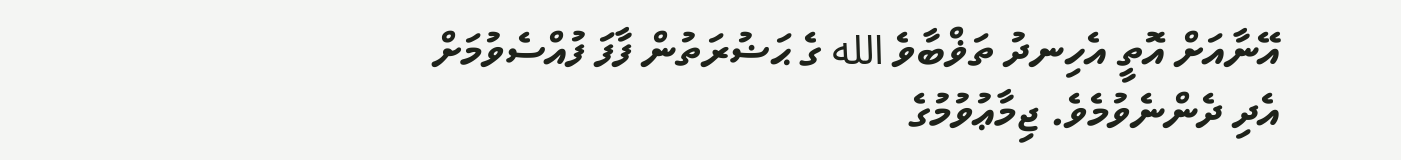އޭނާއަށް އޮތީ އެހިނދު ތަޥްބާވެ الله ގެ ޙަޟުރަތުން ފާފަ ފުއްސެވުމަށް އެދި ދެންނެވުމެވެ. ޖިމާޢުވުމުގެ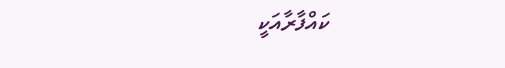ކައްފާރާއަކީ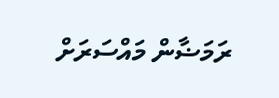ރަމަޟާން މައްސަރަށް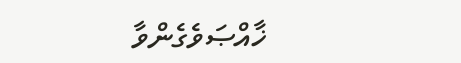ޚާއްޞަވެގެންވާ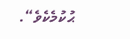ޙުކުމެކެވެ“.